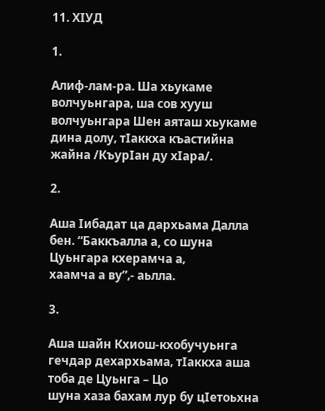11. ХIУД

1.

Алиф-лам-ра. Ша хьукаме волчуьнгара‚ ша сов хууш волчуьнгара Шен аяташ хьукаме
дина долу‚ тIаккха къастийна жайна /КъурIан ду хIара/.

2.

Аша Iибадат ца дархьама Далла бен. “Баккъалла а, со шуна Цуьнгара кхерамча а‚
хаамча а ву”‚- аьлла.

3.

Аша шайн Кхиош-кхобучуьнга гечдар дехархьама‚ тIаккха аша тоба де Цуьнга – Цо
шуна хаза бахам лур бу цIетоьхна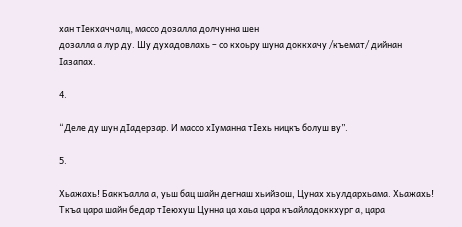хан тIекхаччалц‚ массо дозалла долчунна шен
дозалла а лур ду. Шу духадовлахь – со кхоьру шуна доккхачу /къемат/ дийнан
Iазапах.

4.

“Деле ду шун дIадерзар. И массо хIуманна тIехь ницкъ болуш ву”.

5.

Хьажахь! Баккъалла а, уьш бац шайн дегнаш хьийзош, Цунах хьулдархьама. Хьажахь!
Ткъа цара шайн бедар тIеюхуш Цунна ца хаьа цара къайладоккхург а‚ цара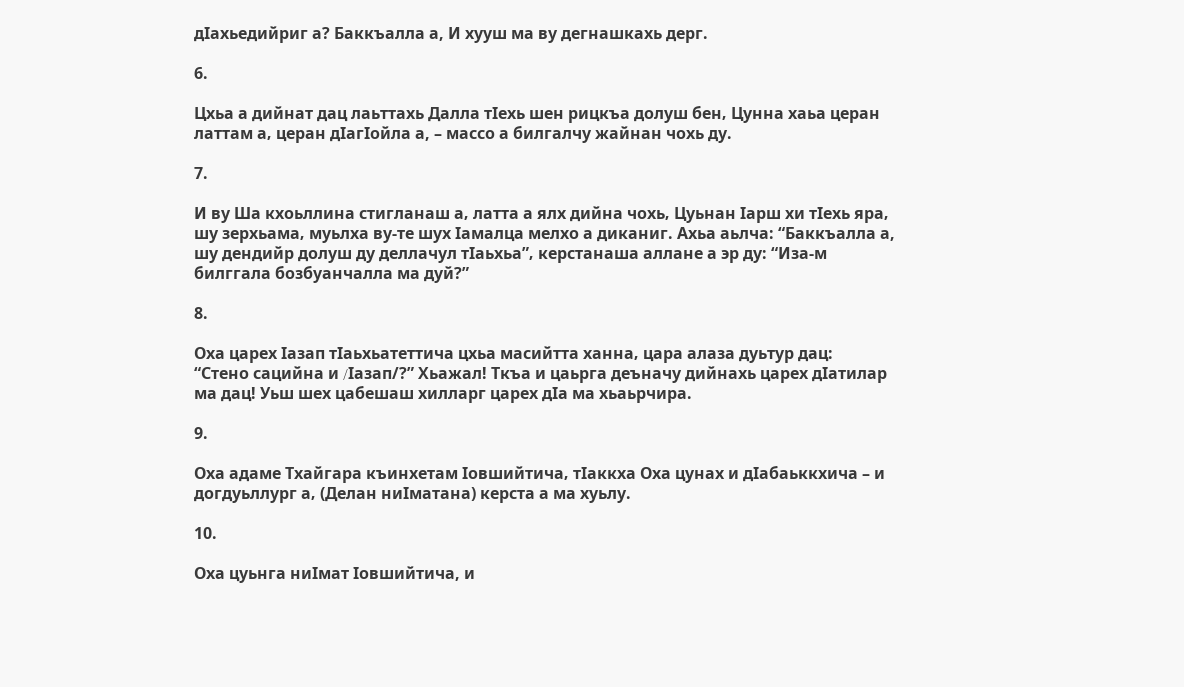дIахьедийриг а? Баккъалла а, И хууш ма ву дегнашкахь дерг.

6.

Цхьа а дийнат дац лаьттахь Далла тIехь шен рицкъа долуш бен‚ Цунна хаьа церан
латтам а‚ церан дIагIойла а, – массо а билгалчу жайнан чохь ду.

7.

И ву Ша кхоьллина стигланаш а‚ латта а ялх дийна чохь‚ Цуьнан Iарш хи тIехь яра‚
шу зерхьама‚ муьлха ву-те шух Iамалца мелхо а диканиг. Ахьа аьлча: “Баккъалла а,
шу дендийр долуш ду деллачул тIаьхьа”‚ керстанаша аллане а эр ду: “Иза-м
билггала бозбуанчалла ма дуй?”

8.

Оха царех Iазап тIаьхьатеттича цхьа масийтта ханна‚ цара алаза дуьтур дац:
“Стено сацийна и /Iазап/?” Хьажал! Ткъа и цаьрга деъначу дийнахь царех дIатилар
ма дац! Уьш шех цабешаш хилларг царех дIа ма хьаьрчира.

9.

Оха адаме Тхайгара къинхетам Iовшийтича‚ тIаккха Оха цунах и дIабаьккхича – и
догдуьллург а‚ (Делан ниIматана) керста а ма хуьлу.

10.

Оха цуьнга ниIмат Iовшийтича, и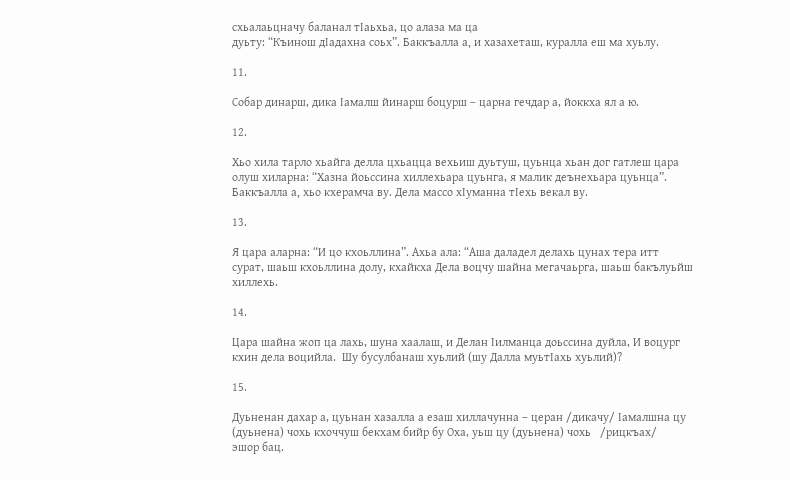схьалаьцначу баланал тIаьхьа‚ цо алаза ма ца
дуьту: “Къинош дIадахна соьх”. Баккъалла а, и хазахеташ‚ куралла еш ма хуьлу.

11.

Собар динарш‚ дика Iамалш йинарш боцурш – царна гечдар а‚ йоккха ял а ю.

12.

Хьо хила тарло хьайга делла цхьацца вехьиш дуьтуш‚ цуьнца хьан дог гатлеш цара
олуш хиларна: “Хазна йоьссина хиллехьара цуьнга‚ я малик деънехьара цуьнца”.
Баккъалла а, хьо кхерамча ву. Дела массо хIуманна тIехь векал ву.

13.

Я цара аларна: “И цо кхоьллина”. Ахьа ала: “Аша даладел делахь цунах тера итт
сурат‚ шаьш кхоьллина долу‚ кхайкха Дела воцчу шайна мегачаьрга‚ шаьш бакълуьйш
хиллехь.

14.

Цара шайна жоп ца лахь‚ шуна хаалаш, и Делан Iилманца доьссина дуйла‚ И воцург
кхин дела воцийла.  Шу бусулбанаш хуьлий (шу Далла муьтIахь хуьлий)?

15.

Дуьненан дахар а‚ цуьнан хазалла а езаш хиллачунна – церан /дикачу/ Iамалшна цу
(дуьнена) чохь кхоччуш бекхам бийр бу Оха‚ уьш цу (дуьнена) чохь   /рицкъах/
эшор бац.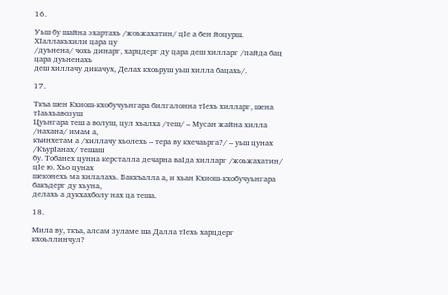16.

Уьш бу шайна эхартахь /жоьжахатин/ цIе а бен йоцурш. ХIаллакьхили цара цу
/дуьнена/ чохь динарг‚ харцдерг ду цара деш хилларг /пайда бац цара дуьненахь
деш хиллачу дикачух, Делах кхоьруш уьш хилла бацахь/.

17.

Ткъа шен Кхиош-кхобучуьнгара билгалонна тIехь хилларг‚ шена тIаьхьавозуш
Цуьнгара теш а волуш‚ цул хьалха /теш/ – Мусан жайна хилла /нахана/ имам а‚
къинхетам а /хиллачу хьолехь – тера ву кхечаьрга?/ – уьш цунах /КъурIанах/ тешаш
бу. Тобанех цунна керсталла дечарна ваIда хилларг /жоьжахатин/ цIе ю. Хьо цунах
шеконехь ма хилалахь. Баккъалла а, и хьан Кхиош-кхобучуьнгара бакъдерг ду хьуна‚
делахь а дукхахболу нах ца теша.

18.

Мила ву, ткъа, алсам зуламе ша Далла тIехь харцдерг кхоьллинчул?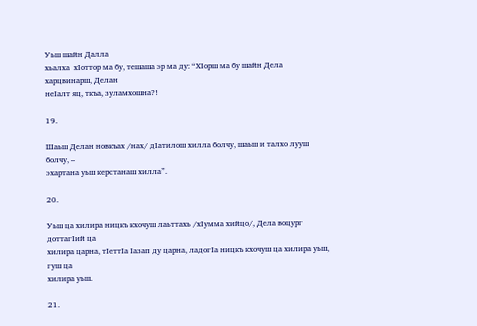Уьш шайн Далла
хьалха  хIоттор ма бу‚ тешаша эр ма ду: “ХIорш ма бу шайн Дела харцвинарш‚ Делан
неIалт яц, ткъа, зуламхошна?!

19.

Шаьш Делан новкъах /нах/ дIатилош хилла болчу‚ шаьш и талхо лууш болчу‚ –
эхартана уьш керстанаш хилла”.

20.

Уьш ца хилира ницкъ кхочуш лаьттахь /хIумма хийцо/, Дела воцург доттагIий ца
хилира царна‚ тIеттIа Iазап ду царна‚ ладогIа ницкъ кхочуш ца хилира уьш‚ гуш ца
хилира уьш.

21.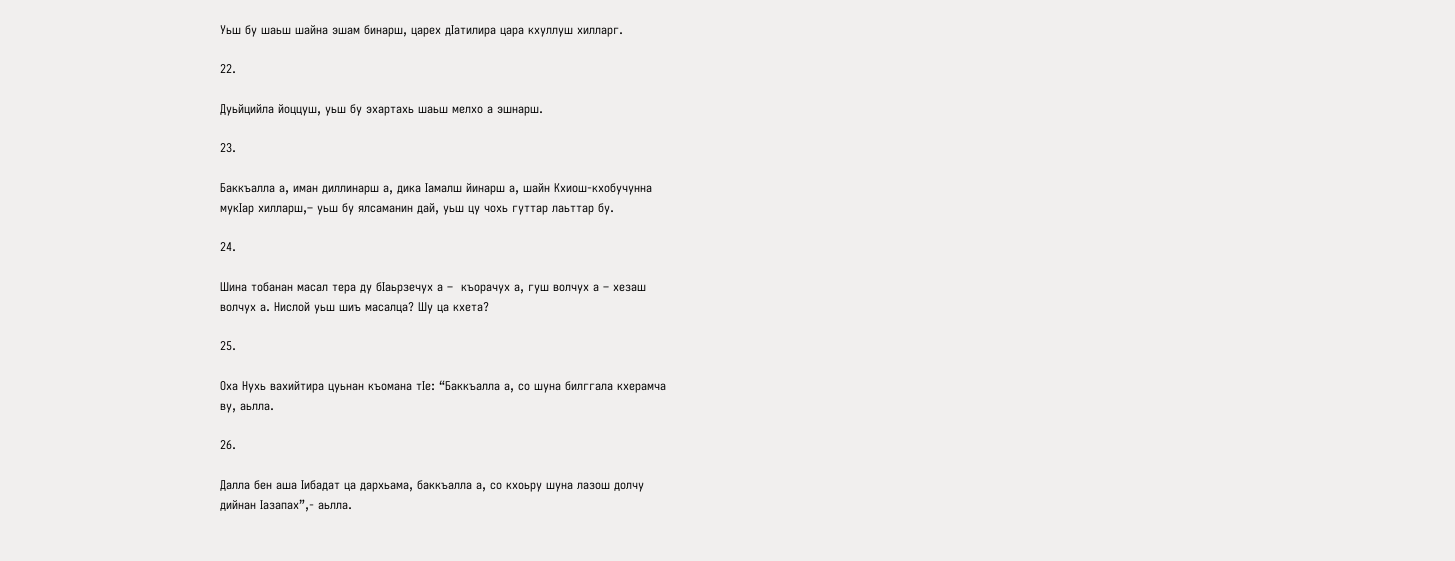Уьш бу шаьш шайна эшам бинарш‚ царех дIатилира цара кхуллуш хилларг.

22.

Дуьйцийла йоццуш, уьш бу эхартахь шаьш мелхо а эшнарш.

23.

Баккъалла а, иман диллинарш а‚ дика Iамалш йинарш а‚ шайн Кхиош-кхобучунна
мукIар хилларш,– уьш бу ялсаманин дай‚ уьш цу чохь гуттар лаьттар бу.

24.

Шина тобанан масал тера ду бIаьрзечух а –  къорачух а‚ гуш волчух а – хезаш
волчух а. Нислой уьш шиъ масалца? Шу ца кхета?

25.

Оха Нухь вахийтира цуьнан къомана тIе: “Баккъалла а, со шуна билггала кхерамча
ву‚ аьлла.

26.

Далла бен аша Iибадат ца дархьама‚ баккъалла а, со кхоьру шуна лазош долчу
дийнан Iазапах”‚- аьлла.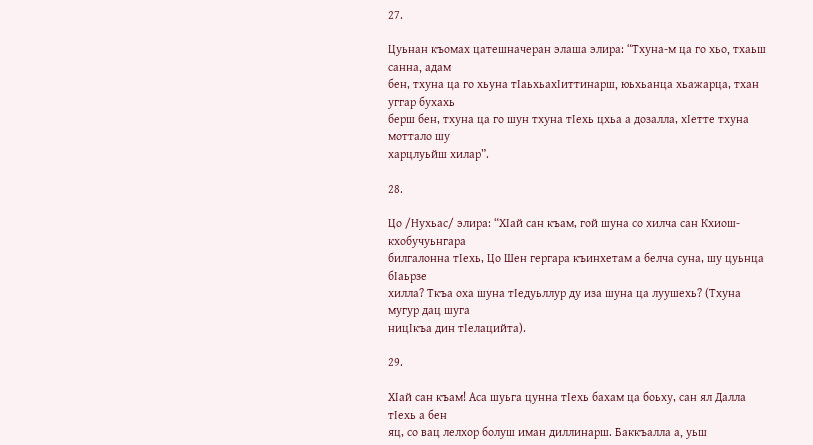27.

Цуьнан къомах цатешначеран элаша элира: “Тхуна-м ца го хьо, тхаьш санна, адам
бен‚ тхуна ца го хьуна тIаьхьахIиттинарш, юьхьанца хьажарца‚ тхан уггар бухахь
берш бен‚ тхуна ца го шун тхуна тIехь цхьа а дозалла‚ хIетте тхуна моттало шу
харцлуьйш хилар”.

28.

Цо /Нухьас/ элира: “ХIай сан къам‚ гой шуна со хилча сан Кхиош-кхобучуьнгара
билгалонна тIехь‚ Цо Шен гергара къинхетам а белча суна‚ шу цуьнца бIаьрзе
хилла? Ткъа оха шуна тIедуьллур ду иза шуна ца луушехь? (Тхуна мугур дац шуга
ницIкъа дин тIелацийта).

29.

ХIай сан къам! Аса шуьга цунна тIехь бахам ца боьху‚ сан ял Далла тIехь а бен
яц‚ со вац лелхор болуш иман диллинарш. Баккъалла а, уьш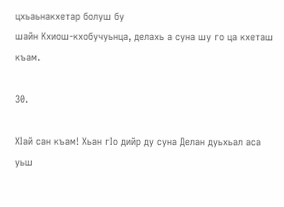цхьаьнакхетар болуш бу
шайн Кхиош-кхобучуьнца‚ делахь а суна шу го ца кхеташ къам.

30.

ХIай сан къам! Хьан гIо дийр ду суна Делан дуьхьал аса уьш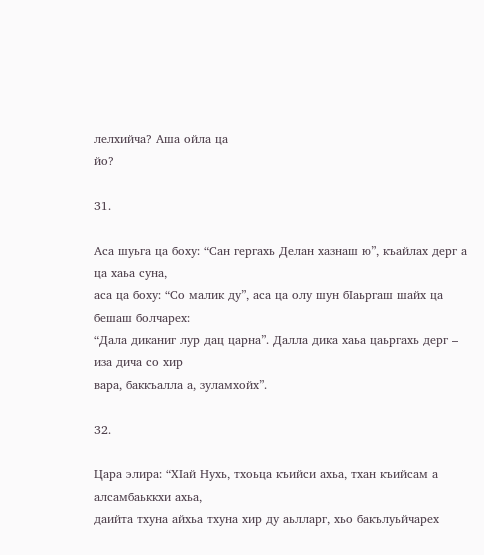лелхийча? Аша ойла ца
йо?

31.

Аса шуьга ца боху: “Сан гергахь Делан хазнаш ю”‚ къайлах дерг а ца хаьа суна‚
аса ца боху: “Со малик ду”‚ аса ца олу шун бIаьргаш шайх ца бешаш болчарех:
“Дала диканиг лур дац царна”. Далла дика хаьа цаьргахь дерг – иза дича со хир
вара, баккъалла а, зуламхойх”.

32.

Цара элира: “ХIай Нухь‚ тхоьца къийси ахьа‚ тхан къийсам а алсамбаьккхи ахьа‚
даийта тхуна айхьа тхуна хир ду аьлларг‚ хьо бакълуьйчарех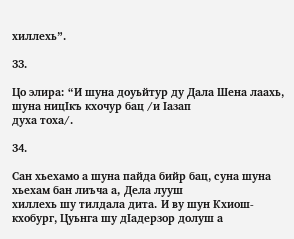хиллехь”.

33.

Цо элира: “И шуна доуьйтур ду Дала Шена лаахь‚ шуна ницIкъ кхочур бац /и Iазап
духа тоха/.

34.

Сан хьехамо а шуна пайда бийр бац‚ суна шуна хьехам бан лиъча а, Дела лууш
хиллехь шу тилдала дита. И ву шун Кхиош-кхобург‚ Цуьнга шу дIадерзор долуш а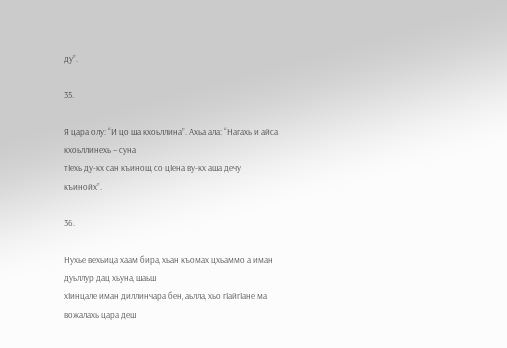ду”.

35.

Я цара олу: “И цо ша кхоьллина”. Ахьа ала: “Нагахь и айса кхоьллинехь – суна
тIехь ду-кх сан къинош‚ со цIена ву-кх аша дечу къинойх”.

36.

Нухье вехьица хаам бира‚ хьан къомах цхьаммо а иман дуьллур дац хьуна‚ шаьш
хIинцале иман диллинчара бен‚ аьлла‚ хьо гIайгIане ма вожалахь цара деш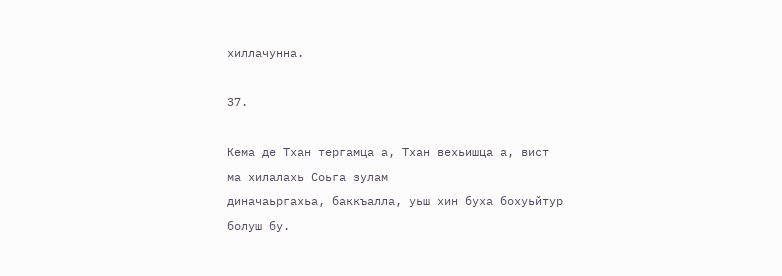хиллачунна.

37.

Кема де Тхан тергамца а‚ Тхан вехьишца а‚ вист ма хилалахь Соьга зулам
диначаьргахьа‚ баккъалла, уьш хин буха бохуьйтур болуш бу.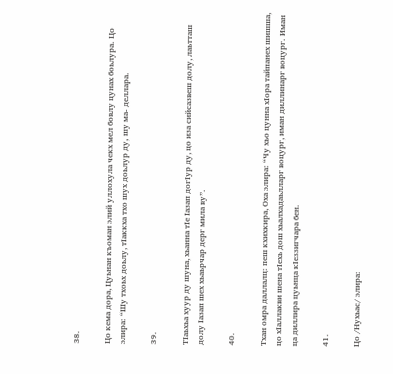38.

Цо кема дора‚ Цуьнан къоман элий уллохула чекх мел бовлу цунах боьлура. Цо
элира: “Шу тхоьх доьлу‚ тIаккха тхо шух доьлур ду, шу ма- деллара.

39.

ТIаьхьа хуур ду шуна‚ хьанна тIе Iазап догIур ду‚ цо иза сийсазвеш долу‚ лаьтташ
долу Iазап шех хьаьрчар дерг мила ву”.

40.

Тхан омра даллалц: пеш кхихкира‚ Оха элира: “Чу хьо цунна хIора тайпанех шишша‚
цо хIаллакви шена тIехь дош хьалхадаьлларг воцург‚ иман диллинарг воцург. Иман
ца диллира цуьнца кIеззигчара бен.

41.

Цо /Нухьас/ элира: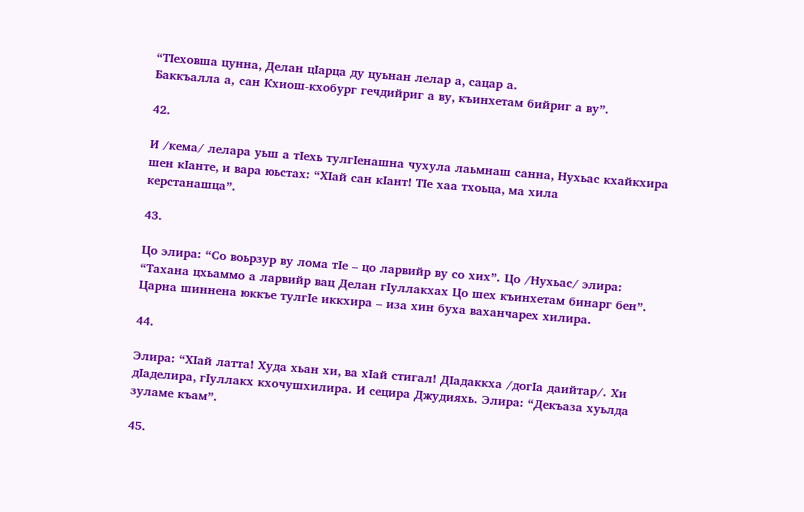“ТIеховша цунна‚ Делан цIарца ду цуьнан лелар а‚ сацар а.
Баккъалла а, сан Кхиош-кхобург гечдийриг а ву‚ къинхетам бийриг а ву”.

42.

И /кема/ лелара уьш а тIехь тулгIенашна чухула лаьмнаш санна‚ Нухьас кхайкхира
шен кIанте‚ и вара юьстах: “ХIай сан кIант! ТIе хаа тхоьца‚ ма хила
керстанашца”.

43.

Цо элира: “Со воьрзур ву лома тIе – цо ларвийр ву со хих”. Цо /Нухьас/ элира:
“Тахана цхьаммо а ларвийр вац Делан гIуллакхах Цо шех къинхетам бинарг бен”.
Царна шиннена юккъе тулгIе иккхира – иза хин буха ваханчарех хилира.

44.

Элира: “ХIай латта! Худа хьан хи‚ ва хIай стигал! ДIадаккха /догIа даийтар/. Хи
дIаделира‚ гIуллакх кхочушхилира. И сецира Джудияхь. Элира: “Декъаза хуьлда
зуламе къам”.

45.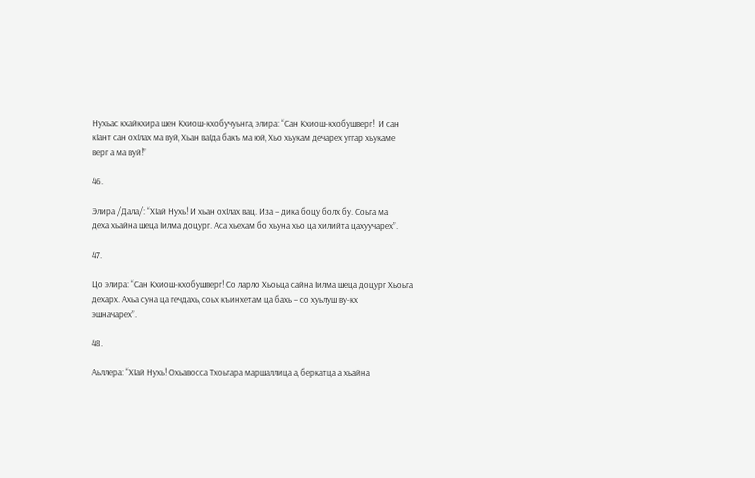Нухьас кхайкхира шен Кхиош-кхобучуьнга‚ элира: “Сан Кхиош-кхобушверг!  И сан
кIант сан охIлах ма вуй‚ Хьан ваIда бакъ ма юй‚ Хьо хьукам дечарех уггар хьукаме
верг а ма вуй!”

46.

Элира /Дала/: “ХIай Нухь! И хьан охIлах вац. Иза – дика боцу болх бу. Соьга ма
деха хьайна шеца Iилма доцург. Аса хьехам бо хьуна хьо ца хилийта цахуучарех”.

47.

Цо элира: “Сан Кхиош-кхобушверг! Со ларло Хьоьца сайна Iилма шеца доцург Хьоьга
дехарх. Ахьа суна ца гечдахь‚ соьх къинхетам ца бахь – со хуьлуш ву-кх
эшначарех”.

48.

Аьллера: “ХIай Нухь! Охьавосса Тхоьгара маршаллица а‚ беркатца а хьайна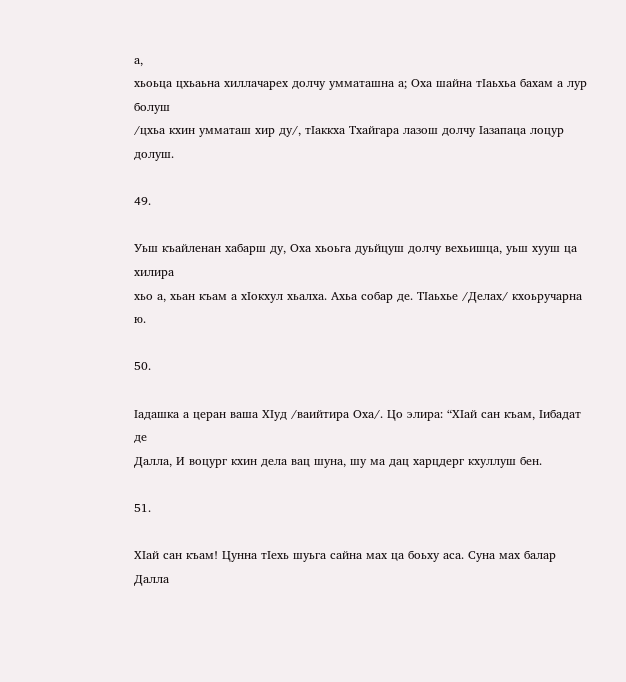а‚
хьоьца цхьаьна хиллачарех долчу умматашна а; Оха шайна тIаьхьа бахам а лур болуш
/цхьа кхин умматаш хир ду/‚ тIаккха Тхайгара лазош долчу Iазапаца лоцур долуш.

49.

Уьш къайленан хабарш ду‚ Оха хьоьга дуьйцуш долчу вехьишца‚ уьш хууш ца хилира
хьо а‚ хьан къам а хIокхул хьалха. Ахьа собар де. ТIаьхье /Делах/ кхоьручарна ю.

50.

Iадашка а церан ваша ХIуд /ваийтира Оха/. Цо элира: “ХIай сан къам‚ Iибадат де
Далла‚ И воцург кхин дела вац шуна‚ шу ма дац харцдерг кхуллуш бен.

51.

ХIай сан къам! Цунна тIехь шуьга сайна мах ца боьху аса. Суна мах балар Далла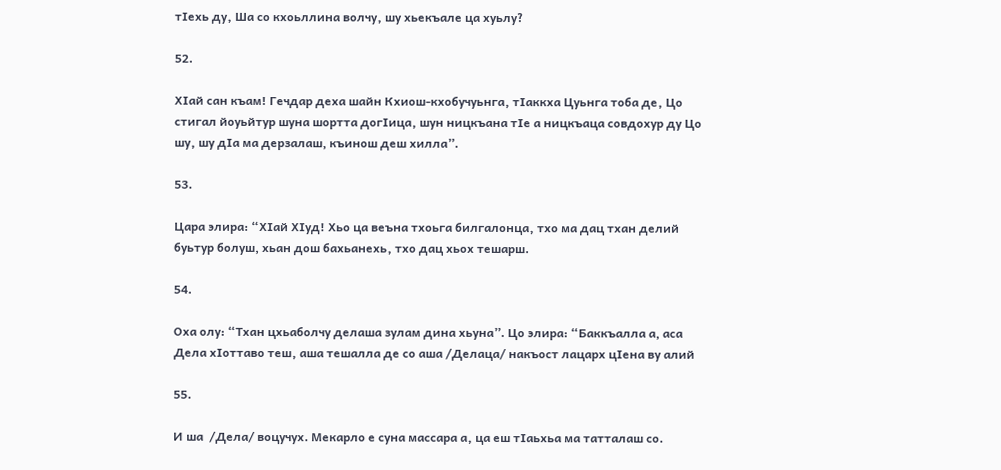тIехь ду‚ Ша со кхоьллина волчу‚ шу хьекъале ца хуьлу?

52.

ХIай сан къам! Гечдар деха шайн Кхиош-кхобучуьнга‚ тIаккха Цуьнга тоба де‚ Цо
стигал йоуьйтур шуна шортта догIица‚ шун ницкъана тIе а ницкъаца совдохур ду Цо
шу‚ шу дIа ма дерзалаш, къинош деш хилла”.

53.

Цара элира: “ХIай ХIуд! Хьо ца веъна тхоьга билгалонца‚ тхо ма дац тхан делий
буьтур болуш, хьан дош бахьанехь‚ тхо дац хьох тешарш.

54.

Оха олу: “Тхан цхьаболчу делаша зулам дина хьуна”. Цо элира: “Баккъалла а, аса
Дела хIоттаво теш‚ аша тешалла де со аша /Делаца/ накъост лацарх цIена ву алий

55.

И ша  /Дела/ воцучух. Мекарло е суна массара а‚ ца еш тIаьхьа ма татталаш со.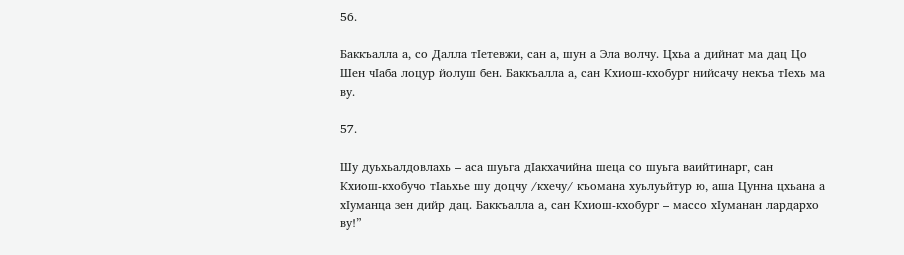56.

Баккъалла а, со Далла тIетевжи‚ сан а‚ шун а Эла волчу. Цхьа а дийнат ма дац Цо
Шен чIаба лоцур йолуш бен. Баккъалла а, сан Кхиош-кхобург нийсачу некъа тIехь ма
ву.

57.

Шу дуьхьалдовлахь – аса шуьга дIакхачийна шеца со шуьга ваийтинарг‚ сан
Кхиош-кхобучо тIаьхье шу доцчу /кхечу/ къомана хуьлуьйтур ю‚ аша Цунна цхьана а
хIуманца зен дийр дац. Баккъалла а, сан Кхиош-кхобург – массо хIуманан лардархо
ву!”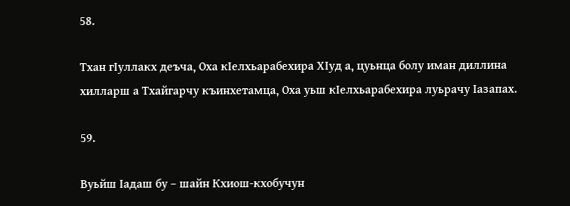58.

Тхан гIуллакх деъча‚ Оха кIелхьарабехира ХIуд а‚ цуьнца болу иман диллина
хилларш а Тхайгарчу къинхетамца‚ Оха уьш кIелхьарабехира луьрачу Iазапах.

59.

Вуьйш Iадаш бу – шайн Кхиош-кхобучун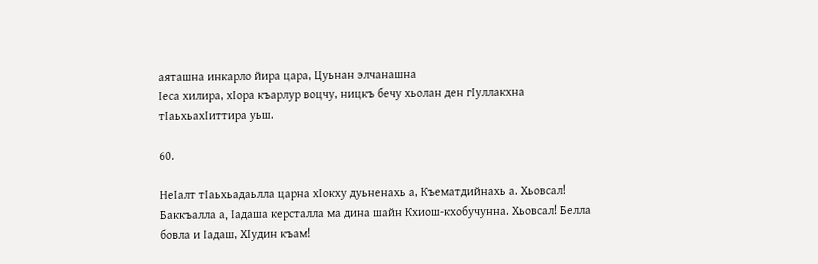аяташна инкарло йира цара‚ Цуьнан элчанашна
Iеса хилира‚ хIора къарлур воцчу‚ ницкъ бечу хьолан ден гIуллакхна
тIаьхьахIиттира уьш.

60.

НеIалт тIаьхьадаьлла царна хIокху дуьненахь а‚ Къематдийнахь а. Хьовсал!
Баккъалла а, Iадаша керсталла ма дина шайн Кхиош-кхобучунна. Хьовсал! Белла
бовла и Iадаш‚ ХIудин къам!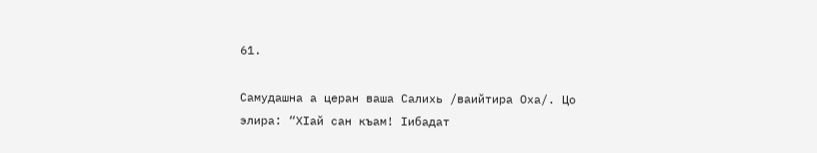61.

Самудашна а церан ваша Салихь /ваийтира Оха/. Цо элира: “ХIай сан къам! Iибадат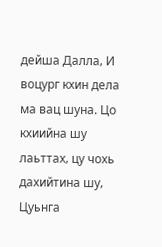дейша Далла‚ И воцург кхин дела ма вац шуна. Цо кхиийна шу лаьттах‚ цу чохь
дахийтина шу‚ Цуьнга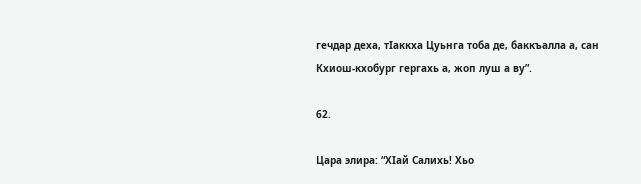гечдар деха‚ тIаккха Цуьнга тоба де‚ баккъалла а, сан
Кхиош-кхобург гергахь а‚ жоп луш а ву”.

62.

Цара элира: “ХIай Салихь! Хьо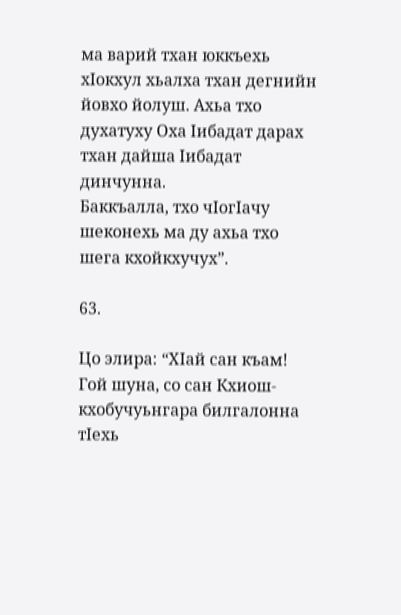ма варий тхан юккъехь хIокхул хьалха тхан дегнийн
йовхо йолуш. Ахьа тхо духатуху Оха Iибадат дарах тхан дайша Iибадат динчунна.
Баккъалла‚ тхо чIогIачу шеконехь ма ду ахьа тхо шега кхойкхучух”.

63.

Цо элира: “ХIай сан къам! Гой шуна‚ со сан Кхиош-кхобучуьнгара билгалонна тIехь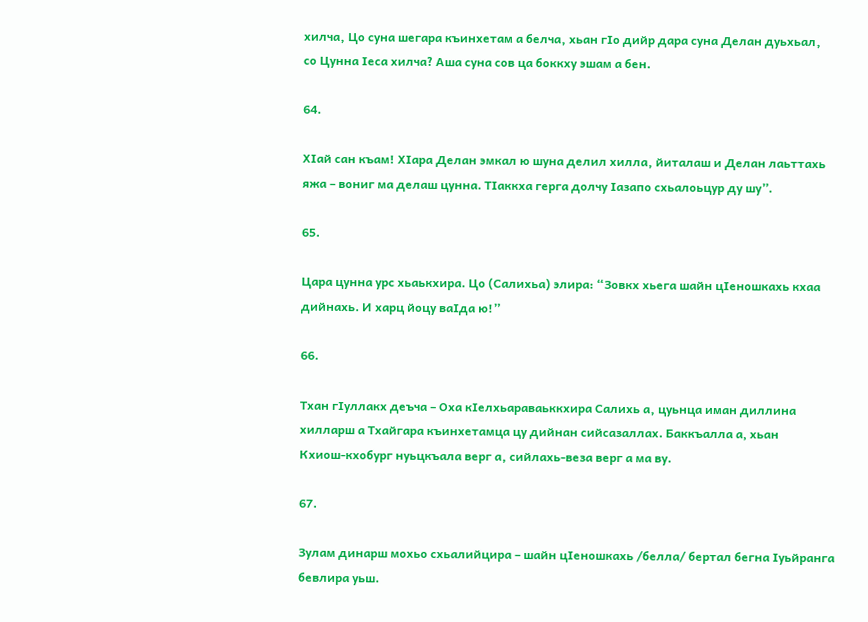хилча‚ Цо суна шегара къинхетам а белча‚ хьан гIо дийр дара суна Делан дуьхьал‚
со Цунна Iеса хилча? Аша суна сов ца боккху эшам а бен.

64.

ХIай сан къам! ХIара Делан эмкал ю шуна делил хилла‚ йиталаш и Делан лаьттахь
яжа – вониг ма делаш цунна. ТIаккха герга долчу Iазапо схьалоьцур ду шу”.

65.

Цара цунна урс хьаькхира. Цо (Салихьа) элира: “Зовкх хьега шайн цIеношкахь кхаа
дийнахь. И харц йоцу ваIда ю!”

66.

Тхан гIуллакх деъча – Оха кIелхьараваьккхира Салихь а‚ цуьнца иман диллина
хилларш а Тхайгара къинхетамца цу дийнан сийсазаллах. Баккъалла а, хьан
Кхиош-кхобург нуьцкъала верг а‚ сийлахь-веза верг а ма ву.

67.

Зулам динарш мохьо схьалийцира – шайн цIеношкахь /белла/ бертал бегна Iуьйранга
бевлира уьш.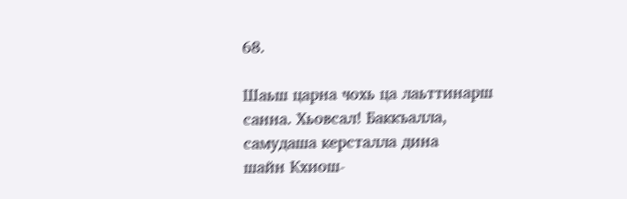68.

Шаьш царна чохь ца лаьттинарш санна. Хьовсал! Баккъалла, самудаша керсталла дина
шайн Кхиош-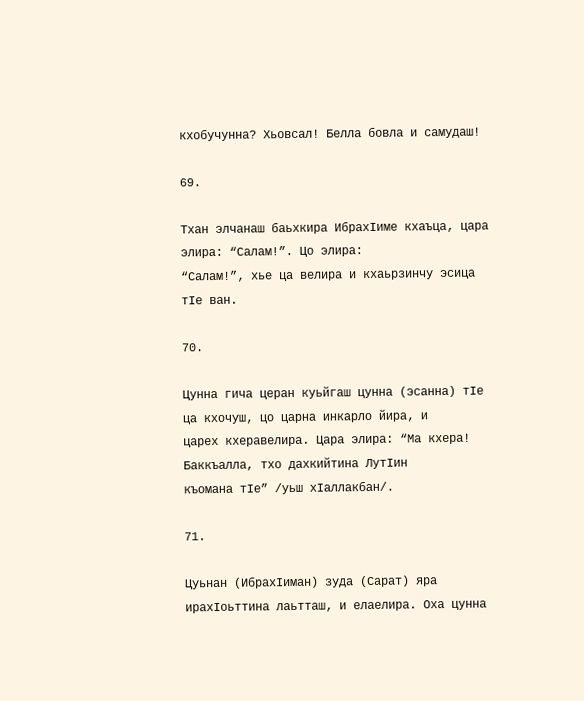кхобучунна? Хьовсал! Белла бовла и самудаш!

69.

Тхан элчанаш баьхкира ИбрахIиме кхаъца‚ цара элира: “Салам!”. Цо элира:
“Салам!”‚ хье ца велира и кхаьрзинчу эсица тIе ван.

70.

Цунна гича церан куьйгаш цунна (эсанна) тIе ца кхочуш‚ цо царна инкарло йира‚ и
царех кхеравелира. Цара элира: “Ма кхера! Баккъалла, тхо дахкийтина ЛутIин
къомана тIе” /уьш хIаллакбан/.

71.

Цуьнан (ИбрахIиман) зуда (Сарат) яра ирахIоьттина лаьтташ‚ и елаелира. Оха цунна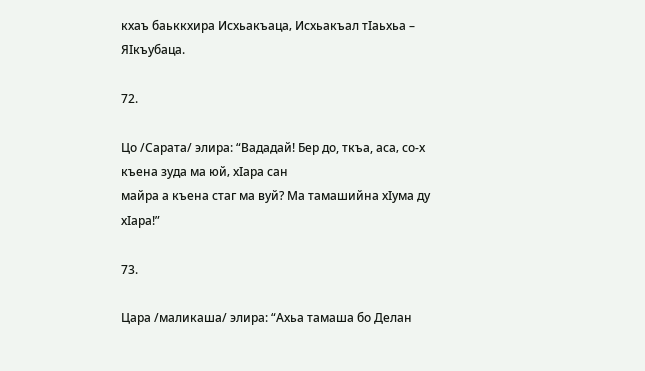кхаъ баьккхира Исхьакъаца‚ Исхьакъал тIаьхьа – ЯIкъубаца.

72.

Цо /Сарата/ элира: “Вададай! Бер до, ткъа, аса‚ со-х къена зуда ма юй‚ хIара сан
майра а къена стаг ма вуй? Ма тамашийна хIума ду хIара!”

73.

Цара /маликаша/ элира: “Ахьа тамаша бо Делан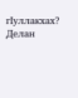гIуллакхах? Делан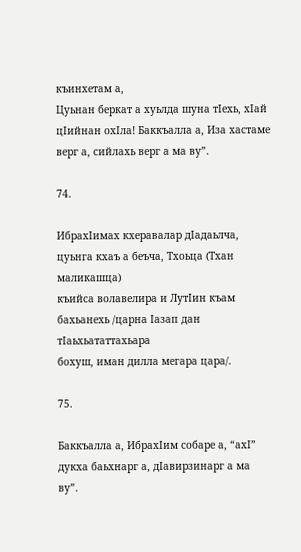къинхетам а‚
Цуьнан беркат а хуьлда шуна тIехь‚ хIай цIийнан охIла! Баккъалла а, Иза хастаме
верг а‚ сийлахь верг а ма ву”.

74.

ИбрахIимах кхеравалар дIадаьлча‚ цуьнга кхаъ а беъча‚ Тхоьца (Тхан маликашца)
къийса волавелира и ЛутIин къам бахьанехь /царна Iазап дан тIаьхьататтахьара
бохуш, иман дилла мегара цара/.

75.

Баккъалла а, ИбрахIим собаре а‚ “ахI” дукха баьхнарг а‚ дIавирзинарг а ма ву”.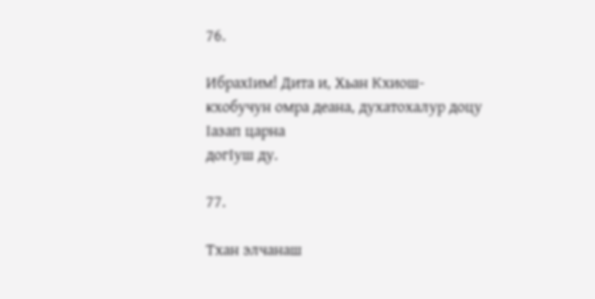76.

ИбрахIим! Дита и‚ Хьан Кхиош-кхобучун омра деана‚ духатохалур доцу Iазап царна
догIуш ду.

77.

Тхан элчанаш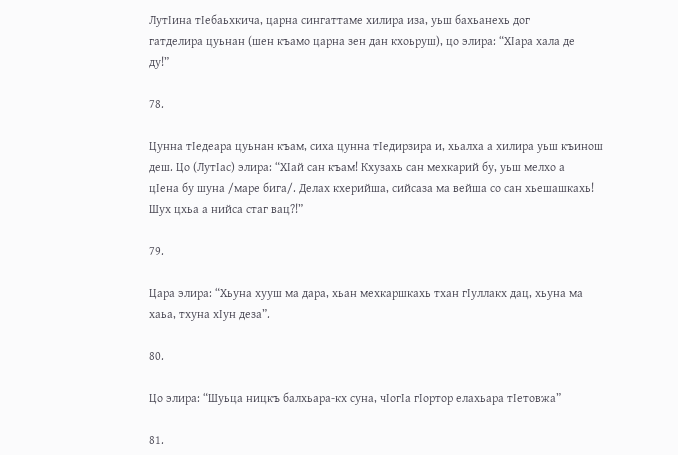ЛутIина тIебаьхкича‚ царна сингаттаме хилира иза‚ уьш бахьанехь дог
гатделира цуьнан (шен къамо царна зен дан кхоьруш)‚ цо элира: “ХIара хала де
ду!”

78.

Цунна тIедеара цуьнан къам‚ сиха цунна тIедирзира и‚ хьалха а хилира уьш къинош
деш. Цо (ЛутIас) элира: “ХIай сан къам! Кхузахь сан мехкарий бу‚ уьш мелхо а
цIена бу шуна /маре бига/. Делах кхерийша‚ сийсаза ма вейша со сан хьешашкахь!
Шух цхьа а нийса стаг вац?!”

79.

Цара элира: “Хьуна хууш ма дара‚ хьан мехкаршкахь тхан гIуллакх дац‚ хьуна ма
хаьа‚ тхуна хIун деза”.

80.

Цо элира: “Шуьца ницкъ балхьара-кх суна‚ чIогIа гIортор елахьара тIетовжа”

81.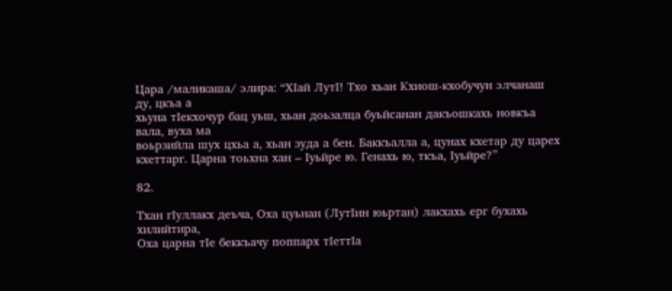Цара /маликаша/ элира: “ХIай ЛутI! Тхо хьан Кхиош-кхобучун элчанаш ду‚ цкъа а
хьуна тIекхочур бац уьш‚ хьан доьзалца буьйсанан дакъошкахь новкъа вала‚ вуха ма
воьрзийла шух цхьа а, хьан зуда а бен. Баккъалла а, цунах кхетар ду царех
кхеттарг. Царна тоьхна хан – Iуьйре ю. Генахь ю, ткъа, Iуьйре?”

82.

Тхан гIуллакх деъча‚ Оха цуьнан (ЛутIин юьртан) лакхахь ерг бухахь хилийтира‚
Оха царна тIе беккъачу поппарх тIеттIа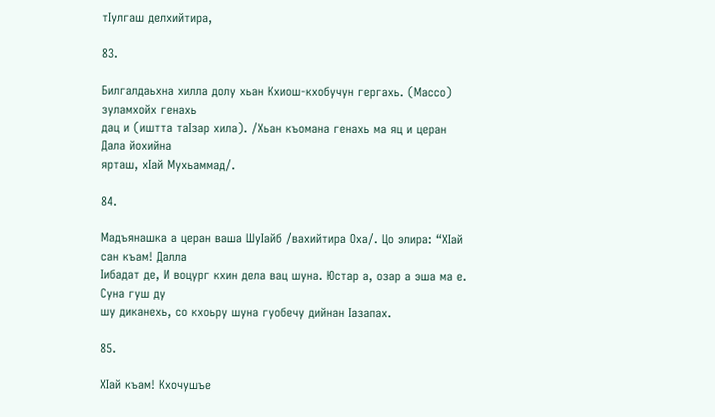тIулгаш делхийтира,

83.

Билгалдаьхна хилла долу хьан Кхиош-кхобучун гергахь. (Массо) зуламхойх генахь
дац и (иштта таIзар хила). /Хьан къомана генахь ма яц и церан Дала йохийна
ярташ, хIай Мухьаммад/.

84.

Мадъянашка а церан ваша ШуIайб /вахийтира Оха/. Цо элира: “ХIай сан къам! Далла
Iибадат де‚ И воцург кхин дела вац шуна. Юстар а‚ озар а эша ма е. Суна гуш ду
шу диканехь‚ со кхоьру шуна гуобечу дийнан Iазапах.

85.

ХIай къам! Кхочушъе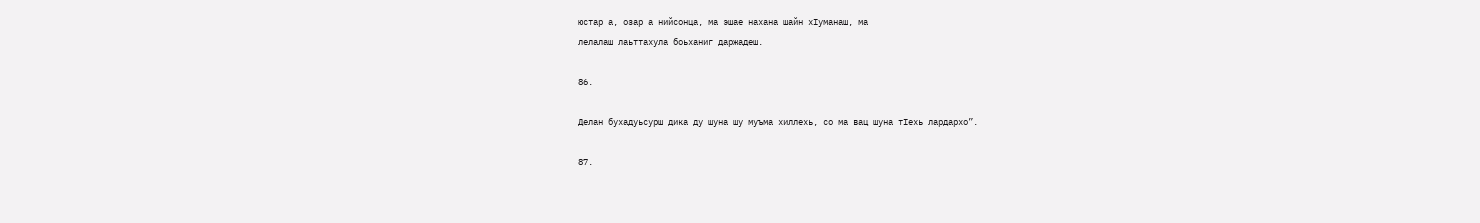юстар а‚ озар а нийсонца‚ ма эшае нахана шайн хIуманаш‚ ма
лелалаш лаьттахула боьханиг даржадеш.

86.

Делан бухадуьсурш дика ду шуна шу муъма хиллехь‚ со ма вац шуна тIехь лардархо”.

87.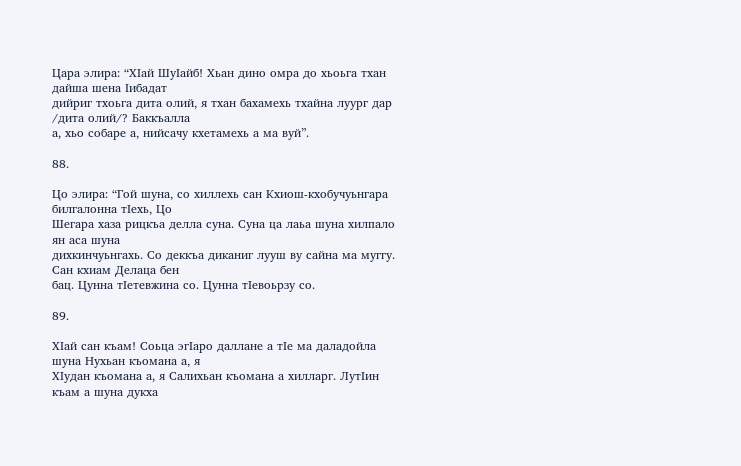Цара элира: “ХIай ШуIайб! Хьан дино омра до хьоьга тхан дайша шена Iибадат
дийриг тхоьга дита олий‚ я тхан бахамехь тхайна луург дар /дита олий/? Баккъалла
а, хьо собаре а‚ нийсачу кхетамехь а ма вуй”.

88.

Цо элира: “Гой шуна‚ со хиллехь сан Кхиош-кхобучуьнгара билгалонна тIехь‚ Цо
Шегара хаза рицкъа делла суна. Суна ца лаьа шуна хилпало ян аса шуна
дихкинчуьнгахь. Со деккъа диканиг лууш ву сайна ма муггу. Сан кхиам Делаца бен
бац. Цунна тIетевжина со. Цунна тIевоьрзу со.

89.

ХIай сан къам! Соьца эгIаро даллане а тIе ма даладойла шуна Нухьан къомана а‚ я
ХIудан къомана а, я Салихьан къомана а хилларг. ЛутIин къам а шуна дукха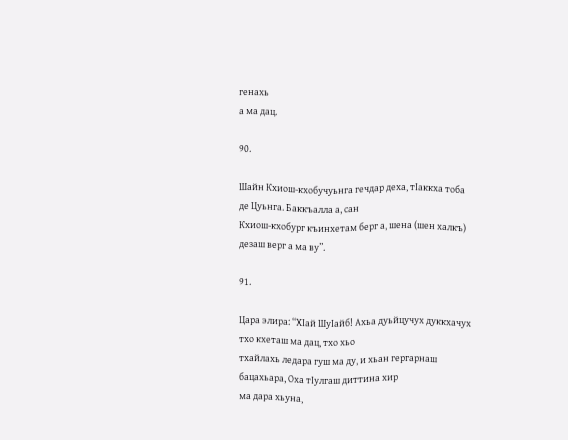генахь
а ма дац.

90.

Шайн Кхиош-кхобучуьнга гечдар деха‚ тIаккха тоба де Цуьнга. Баккъалла а, сан
Кхиош-кхобург къинхетам берг а‚ шена (шен халкъ) дезаш верг а ма ву”.

91.

Цара элира: “ХIай ШуIайб! Ахьа дуьйцучух дуккхачух тхо кхеташ ма дац‚ тхо хьо
тхайлахь ледара гуш ма ду‚ и хьан гергарнаш бацахьара, Оха тIулгаш диттина хир
ма дара хьуна‚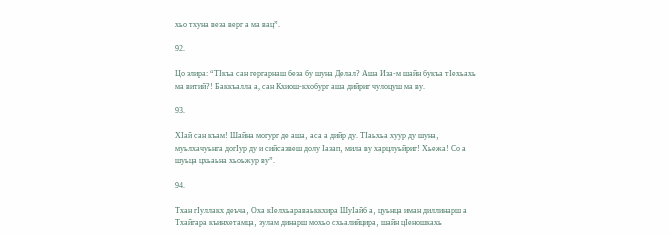хьо тхуна веза верг а ма вац”.

92.

Цо элира: “ТIкъа сан гергарнаш беза бу шуна Делал? Аша Иза-м шайн букъа тIехьахь
ма витий?! Баккъалла а, сан Кхиош-кхобург аша дийриг чулоцуш ма ву.

93.

ХIай сан къам! Шайна могург де аша‚ аса а дийр ду. ТIаьхьа хуур ду шуна‚
муьлхачуьнга догIур ду и сийсазвеш долу Iазап‚ мила ву харцлуьйриг! Хьежа! Со а
шуьца цхьаьна хьоьжур ву”.

94.

Тхан гIуллакх деъча‚ Оха кIелхьараваьккхира ШуIайб а‚ цуьнца иман диллинарш а
Тхайгара къинхетамца‚ зулам динарш мохьо схьалийцира‚ шайн цIеношкахь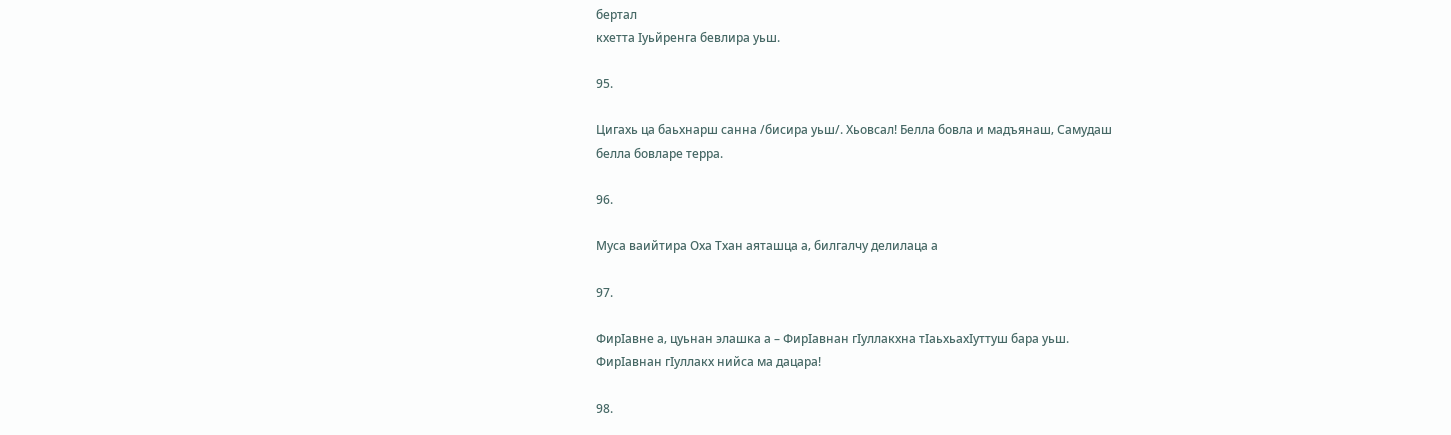бертал
кхетта Iуьйренга бевлира уьш.

95.

Цигахь ца баьхнарш санна /бисира уьш/. Хьовсал! Белла бовла и мадъянаш‚ Самудаш
белла бовларе терра.

96.

Муса ваийтира Оха Тхан аяташца а‚ билгалчу делилаца а

97.

ФирIавне а‚ цуьнан элашка а – ФирIавнан гIуллакхна тIаьхьахIуттуш бара уьш.
ФирIавнан гIуллакх нийса ма дацара!

98.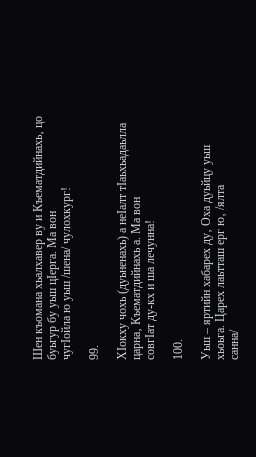Шен къомана хьалхавер ву и Къематдийнахь‚ цо буьгур бу уьш цIерга. Ма вон
чугIойла ю уьш /шена/ чулохкург!

99.

ХIокху чохь (дуьненахь) а неIалт тIаьхьадаьлла царна‚ Къематдийнахь а. Ма вон
совгIат ду-кх и ша лечунна!

100.

Уьш – яртийн хабарех ду‚ Оха дуьйцу уьш хьоьга. Царех лаьтташ ерг ю‚ /ялта
санна/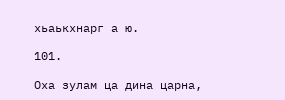хьаькхнарг а ю.

101.

Оха зулам ца дина царна‚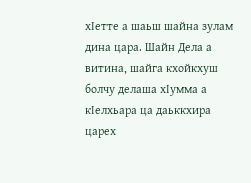хIетте а шаьш шайна зулам дина цара. Шайн Дела а
витина, шайга кхойкхуш болчу делаша хIумма а кIелхьара ца даьккхира царех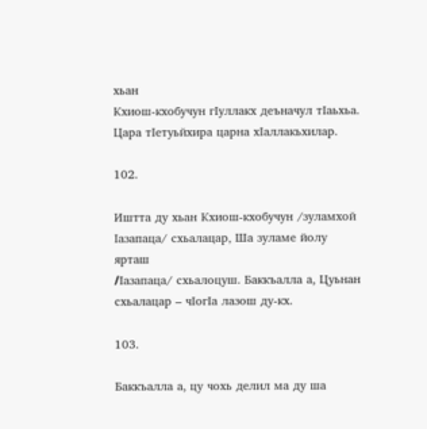хьан
Кхиош-кхобучун гIуллакх деъначул тIаьхьа. Цара тIетуьйхира царна хIаллакьхилар.

102.

Иштта ду хьан Кхиош-кхобучун /зуламхой Iазапаца/ схьалацар‚ Ша зуламе йолу ярташ
/Iазапаца/ схьалоцуш. Баккъалла а, Цуьнан схьалацар – чIогIа лазош ду-кх.

103.

Баккъалла а, цу чохь делил ма ду ша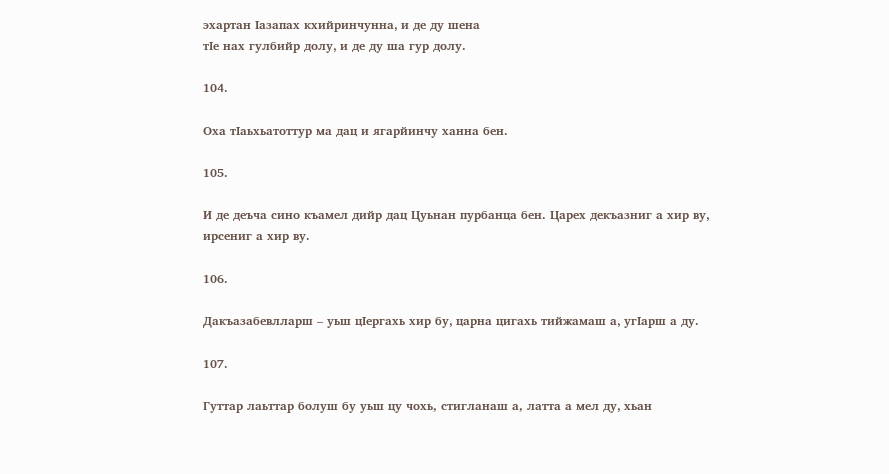эхартан Iазапах кхийринчунна‚ и де ду шена
тIе нах гулбийр долу‚ и де ду ша гур долу.

104.

Оха тIаьхьатоттур ма дац и ягарйинчу ханна бен.

105.

И де деъча сино къамел дийр дац Цуьнан пурбанца бен. Царех декъазниг а хир ву‚
ирсениг а хир ву.

106.

Дакъазабевлларш – уьш цIергахь хир бу‚ царна цигахь тийжамаш а‚ угIарш а ду.

107.

Гуттар лаьттар болуш бу уьш цу чохь, стигланаш а, латта а мел ду‚ хьан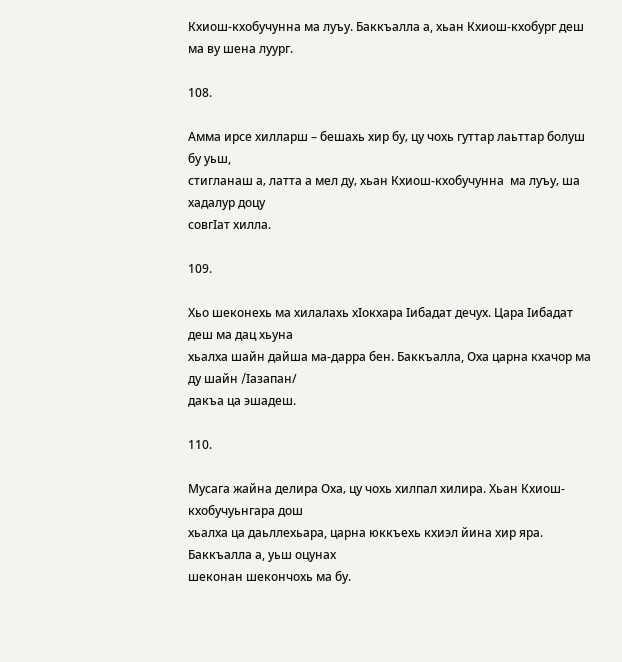Кхиош-кхобучунна ма луъу. Баккъалла а, хьан Кхиош-кхобург деш ма ву шена луург.

108.

Амма ирсе хилларш – бешахь хир бу‚ цу чохь гуттар лаьттар болуш бу уьш,
стигланаш а‚ латта а мел ду‚ хьан Кхиош-кхобучунна  ма луъу‚ ша хадалур доцу
совгIат хилла.

109.

Хьо шеконехь ма хилалахь хIокхара Iибадат дечух. Цара Iибадат деш ма дац хьуна
хьалха шайн дайша ма-дарра бен. Баккъалла, Оха царна кхачор ма ду шайн /Iазапан/
дакъа ца эшадеш.

110.

Мусага жайна делира Оха‚ цу чохь хилпал хилира. Хьан Кхиош-кхобучуьнгара дош
хьалха ца даьллехьара, царна юккъехь кхиэл йина хир яра. Баккъалла а, уьш оцунах
шеконан шекончохь ма бу.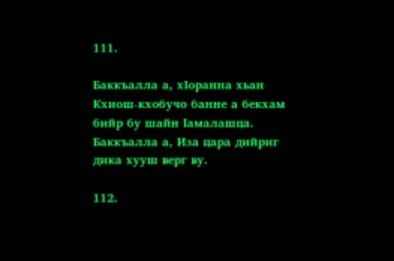111.

Баккъалла а, хIоранна хьан Кхиош-кхобучо банне а бекхам бийр бу шайн Iамалашца.
Баккъалла а, Иза цара дийриг дика хууш верг ву.

112.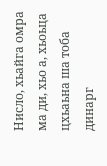Нисло‚ хьайга омра ма ди‚ хьо а, хьоьца цхьаьна ша тоба динарг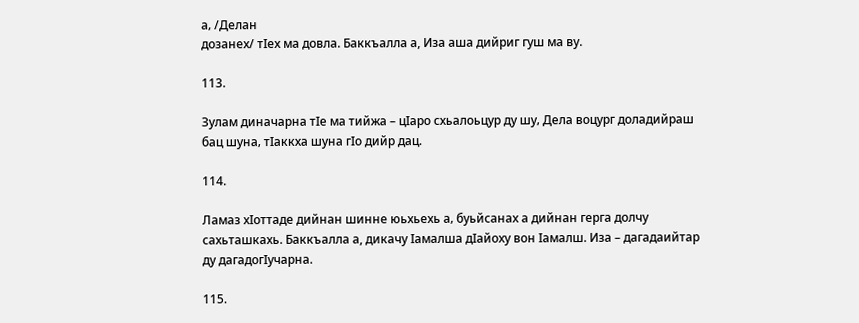а‚ /Делан
дозанех/ тIех ма довла. Баккъалла а, Иза аша дийриг гуш ма ву.

113.

Зулам диначарна тIе ма тийжа – цIаро схьалоьцур ду шу‚ Дела воцург доладийраш
бац шуна‚ тIаккха шуна гIо дийр дац.

114.

Ламаз хIоттаде дийнан шинне юьхьехь а‚ буьйсанах а дийнан герга долчу
сахьташкахь. Баккъалла а, дикачу Iамалша дIайоху вон Iамалш. Иза – дагадаийтар
ду дагадогIучарна.

115.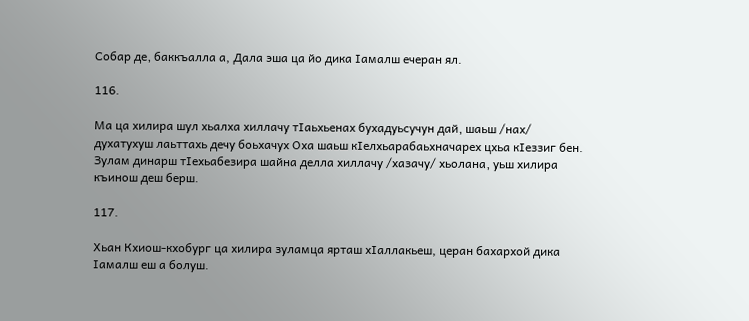Собар де‚ баккъалла а, Дала эша ца йо дика Iамалш ечеран ял.

116.

Ма ца хилира шул хьалха хиллачу тIаьхьенах бухадуьсучун дай‚ шаьш /нах/
духатухуш лаьттахь дечу боьхачух Оха шаьш кIелхьарабаьхначарех цхьа кIеззиг бен.
Зулам динарш тIехьабезира шайна делла хиллачу /хазачу/ хьолана‚ уьш хилира
къинош деш берш.

117.

Хьан Кхиош-кхобург ца хилира зуламца ярташ хIаллакьеш, церан бахархой дика
Iамалш еш а болуш.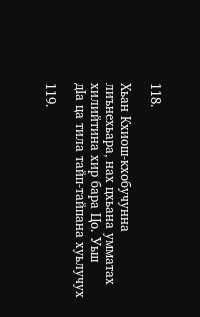118.

Хьан Кхиош-кхобучунна лиънехьара‚ нах цхьана умматах хилийтина хир бара Цо. Уьш
дIа ца тила тайп-тайпана хуьлучух

119.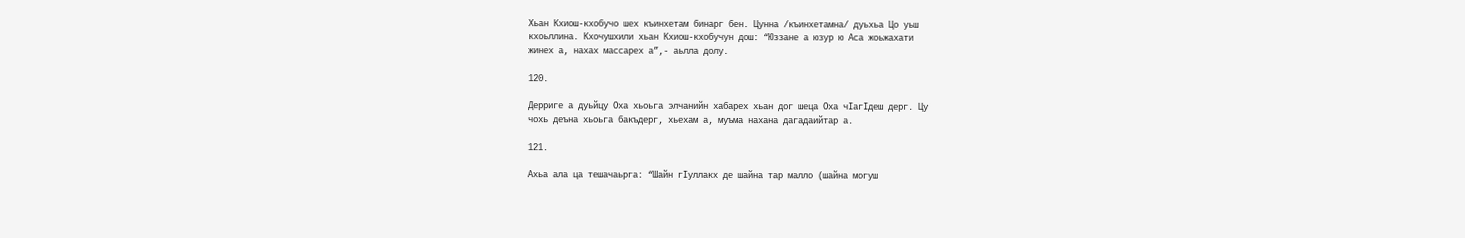Хьан Кхиош-кхобучо шех къинхетам бинарг бен. Цунна /къинхетамна/ дуьхьа Цо уьш
кхоьллина. Кхочушхили хьан Кхиош-кхобучун дош: “Юззане а юзур ю Аса жоьжахати
жинех а‚ нахах массарех а”‚- аьлла долу.

120.

Дерриге а дуьйцу Оха хьоьга элчанийн хабарех хьан дог шеца Оха чIагIдеш дерг. Цу
чохь деъна хьоьга бакъдерг‚ хьехам а‚ муъма нахана дагадаийтар а.

121.

Ахьа ала ца тешачаьрга: “Шайн гIуллакх де шайна тар малло (шайна могуш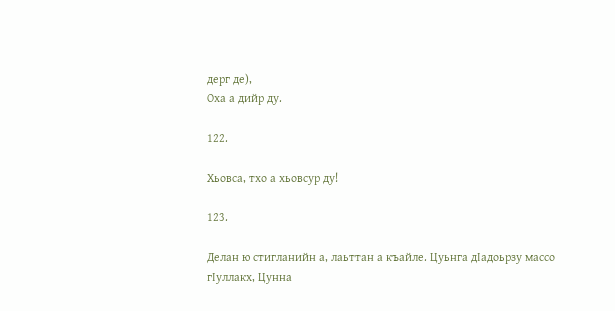дерг де)‚
Оха а дийр ду.

122.

Хьовса‚ тхо а хьовсур ду!

123.

Делан ю стигланийн а‚ лаьттан а къайле. Цуьнга дIадоьрзу массо гIуллакх‚ Цунна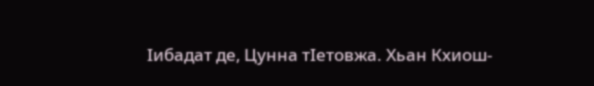Iибадат де‚ Цунна тIетовжа. Хьан Кхиош-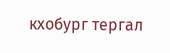кхобург тергал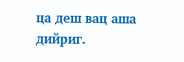ца деш вац аша дийриг.